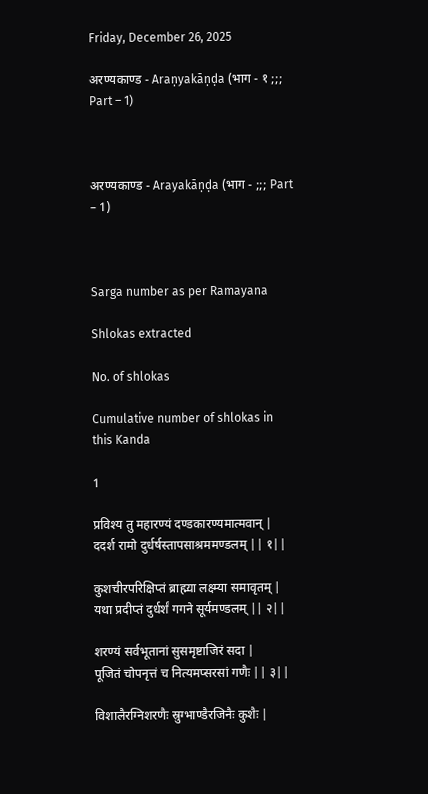Friday, December 26, 2025

अरण्यकाण्ड - Araṇyakāṇḍa (भाग - १ ;;; Part – 1)



अरण्यकाण्ड - Arayakāṇḍa (भाग - ;;; Part – 1)



Sarga number as per Ramayana

Shlokas extracted

No. of shlokas

Cumulative number of shlokas in this Kanda

1

प्रविश्य तु महारण्यं दण्डकारण्यमात्मवान् |
ददर्श रामो दुर्धर्षस्तापसाश्रममण्डलम् || १||

कुशचीरपरिक्षिप्तं ब्राह्म्या लक्ष्म्या समावृतम् |
यथा प्रदीप्तं दुर्धर्शं गगने सूर्यमण्डलम् || २||

शरण्यं सर्वभूतानां सुसमृष्टाजिरं सदा |
पूजितं चोपनृत्तं च नित्यमप्सरसां गणैः || ३||

विशालैरग्निशरणैः स्रुग्भाण्डैरजिनैः कुशैः |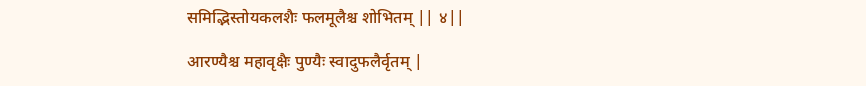समिद्भिस्तोयकलशैः फलमूलैश्च शोभितम् || ४||

आरण्यैश्च महावृक्षैः पुण्यैः स्वादुफलैर्वृतम् |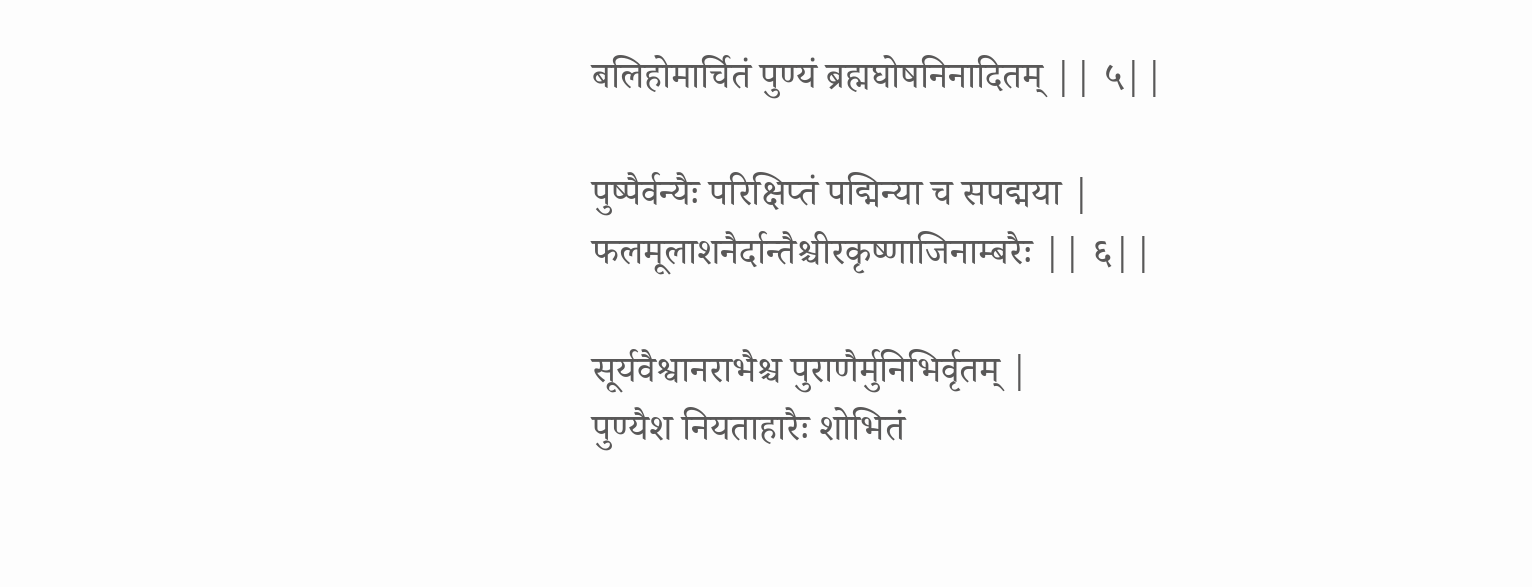बलिहोमार्चितं पुण्यं ब्रह्मघोषनिनादितम् || ५||

पुष्पैर्वन्यैः परिक्षिप्तं पद्मिन्या च सपद्मया |
फलमूलाशनैर्दान्तैश्चीरकृष्णाजिनाम्बरैः || ६||

सूर्यवैश्वानराभैश्च पुराणैर्मुनिभिर्वृतम् |
पुण्यैश नियताहारैः शोभितं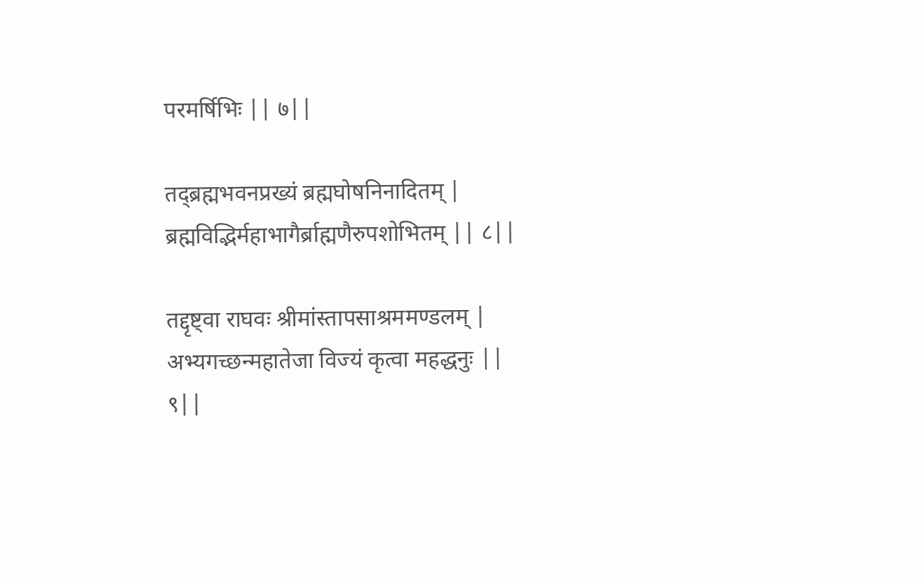परमर्षिभिः || ७||

तद्ब्रह्मभवनप्रख्यं ब्रह्मघोषनिनादितम् |
ब्रह्मविद्भिर्महाभागैर्ब्राह्मणैरुपशोभितम् || ८||

तद्दृष्ट्वा राघवः श्रीमांस्तापसाश्रममण्डलम् |
अभ्यगच्छन्महातेजा विज्यं कृत्वा महद्धनुः || ९||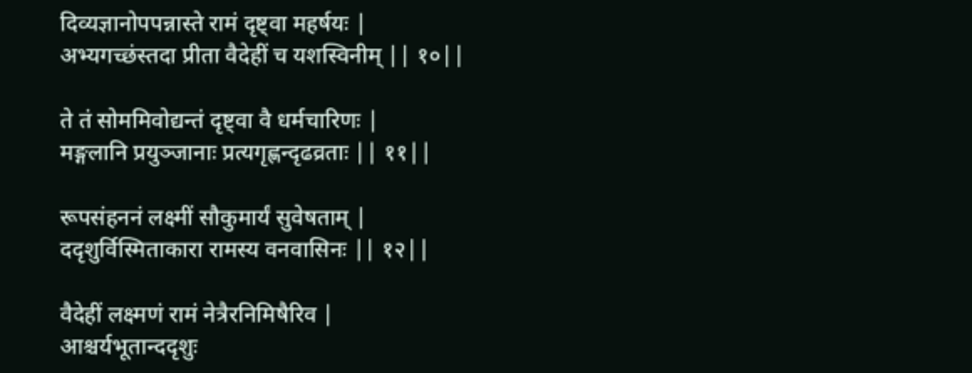दिव्यज्ञानोपपन्नास्ते रामं दृष्ट्वा महर्षयः |
अभ्यगच्छंस्तदा प्रीता वैदेहीं च यशस्विनीम् || १०||

ते तं सोममिवोद्यन्तं दृष्ट्वा वै धर्मचारिणः |
मङ्गलानि प्रयुञ्जानाः प्रत्यगृह्णन्दृढव्रताः || ११||

रूपसंहननं लक्ष्मीं सौकुमार्यं सुवेषताम् |
ददृशुर्विस्मिताकारा रामस्य वनवासिनः || १२||

वैदेहीं लक्ष्मणं रामं नेत्रैरनिमिषैरिव |
आश्चर्यभूतान्ददृशुः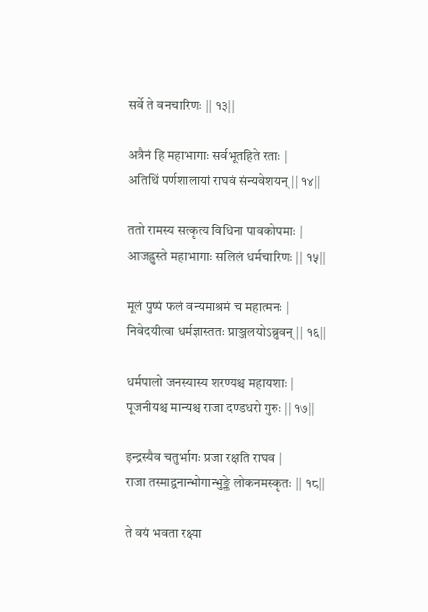सर्वे ते वनचारिणः || १३||

अत्रैनं हि महाभागाः सर्वभूतहिते रताः |
अतिथिं पर्णशालायां राघवं संन्यवेशयन् || १४||

ततो रामस्य सत्कृत्य विधिना पावकोपमाः |
आजह्रुस्ते महाभागाः सलिलं धर्मचारिणः || १५||

मूलं पुष्पं फलं वन्यमाश्रमं च महात्मनः |
निवेदयीत्वा धर्मज्ञास्ततः प्राञ्जलयोऽब्रुवन् || १६||

धर्मपालो जनस्यास्य शरण्यश्च महायशाः |
पूजनीयश्च मान्यश्च राजा दण्डधरो गुरुः || १७||

इन्द्रस्यैव चतुर्भागः प्रजा रक्षति राघव |
राजा तस्माद्वनान्भोगान्भुङ्क्ते लोकनमस्कृतः || १८||

ते वयं भवता रक्ष्या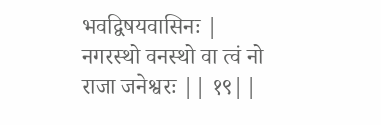भवद्विषयवासिनः |
नगरस्थो वनस्थो वा त्वं नो राजा जनेश्वरः || १९||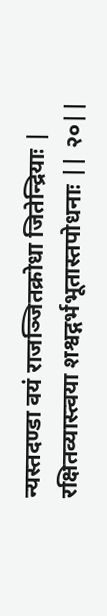न्यस्तदण्डा वयं राजञ्जितक्रोधा जितेन्द्रियाः |
रक्षितव्यास्त्वया शश्वद्गर्भभूतास्तपोधनाः || २०||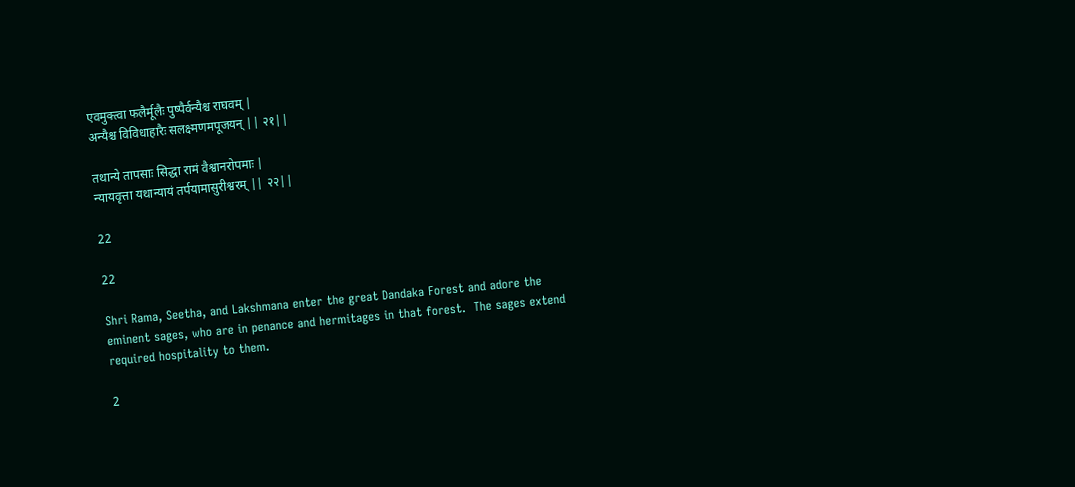एवमुक्त्वा फलैर्मूलैः पुष्पैर्वन्यैश्च राघवम् |
अन्यैश्च विविधाहारैः सलक्ष्मणमपूजयन् || २१||

तथान्ये तापसाः सिद्धा रामं वैश्वानरोपमाः |
न्यायवृत्ता यथान्यायं तर्पयामासुरीश्वरम् || २२||

22

22

Shri Rama, Seetha, and Lakshmana enter the great Dandaka Forest and adore the eminent sages, who are in penance and hermitages in that forest.  The sages extend required hospitality to them.

2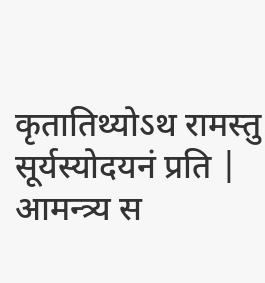कृतातिथ्योऽथ रामस्तु सूर्यस्योदयनं प्रति |
आमन्त्र्य स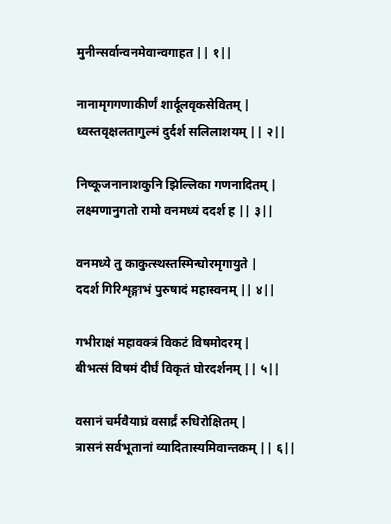मुनीन्सर्वान्वनमेवान्वगाहत || १||

नानामृगगणाकीर्णं शार्दूलवृकसेवितम् |
ध्वस्तवृक्षलतागुल्मं दुर्दर्श सलिलाशयम् || २||

निष्कूजनानाशकुनि झिल्लिका गणनादितम् |
लक्ष्मणानुगतो रामो वनमध्यं ददर्श ह || ३||

वनमध्ये तु काकुत्स्थस्तस्मिन्घोरमृगायुते |
ददर्श गिरिशृङ्गाभं पुरुषादं महास्वनम् || ४||

गभीराक्षं महावक्त्रं विकटं विषमोदरम् |
बीभत्सं विषमं दीर्घं विकृतं घोरदर्शनम् || ५||

वसानं चर्मवैयाघ्रं वसार्द्रं रुधिरोक्षितम् |
त्रासनं सर्वभूतानां व्यादितास्यमिवान्तकम् || ६||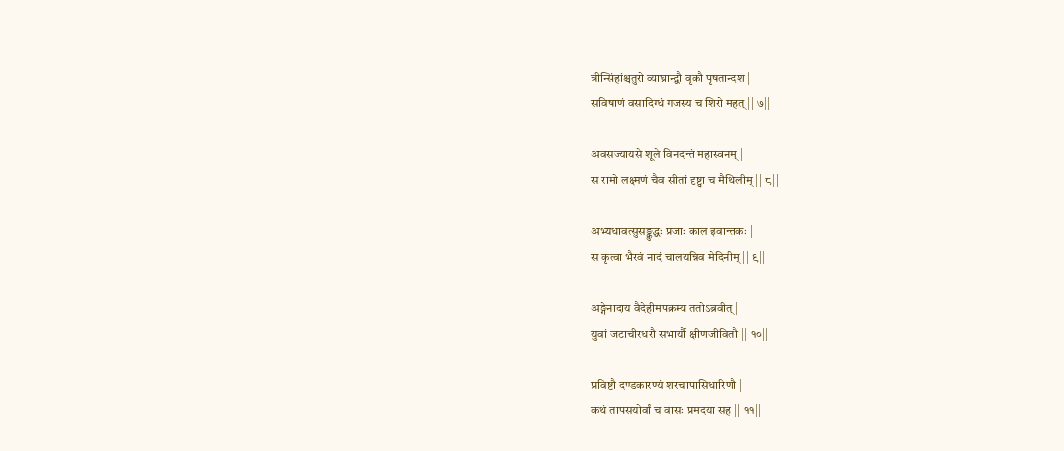त्रीन्सिंहांश्चतुरो व्याघ्रान्द्वौ वृकौ पृषतान्दश |
सविषाणं वसादिग्धं गजस्य च शिरो महत् || ७||

अवसज्यायसे शूले विनदन्तं महास्वनम् |
स रामो लक्ष्मणं चैव सीतां दृष्ट्वा च मैथिलीम् || ८||

अभ्यधावत्सुसङ्क्रुद्धः प्रजाः काल इवान्तकः |
स कृत्वा भैरवं नादं चालयन्निव मेदिनीम् || ९||

अङ्गेनादाय वैदेहीमपक्रम्य ततोऽब्रवीत् |
युवां जटाचीरधरौ सभार्यौ क्षीणजीवितौ || १०||

प्रविष्टौ दण्डकारण्यं शरचापासिधारिणौ |
कथं तापसयोर्वां च वासः प्रमदया सह || ११||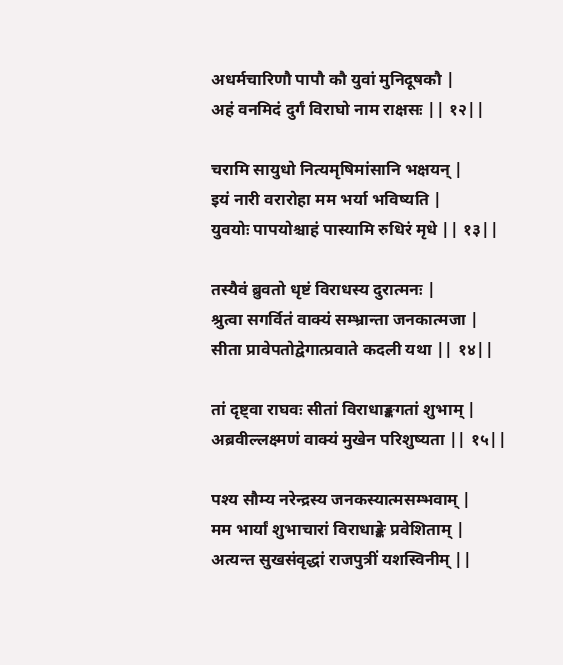अधर्मचारिणौ पापौ कौ युवां मुनिदूषकौ |
अहं वनमिदं दुर्गं विराघो नाम राक्षसः || १२||

चरामि सायुधो नित्यमृषिमांसानि भक्षयन् |
इयं नारी वरारोहा मम भर्या भविष्यति |
युवयोः पापयोश्चाहं पास्यामि रुधिरं मृधे || १३||

तस्यैवं ब्रुवतो धृष्टं विराधस्य दुरात्मनः |
श्रुत्वा सगर्वितं वाक्यं सम्भ्रान्ता जनकात्मजा |
सीता प्रावेपतोद्वेगात्प्रवाते कदली यथा || १४||

तां दृष्ट्वा राघवः सीतां विराधाङ्कगतां शुभाम् |
अब्रवील्लक्ष्मणं वाक्यं मुखेन परिशुष्यता || १५||

पश्य सौम्य नरेन्द्रस्य जनकस्यात्मसम्भवाम् |
मम भार्यां शुभाचारां विराधाङ्के प्रवेशिताम् |
अत्यन्त सुखसंवृद्धां राजपुत्रीं यशस्विनीम् ||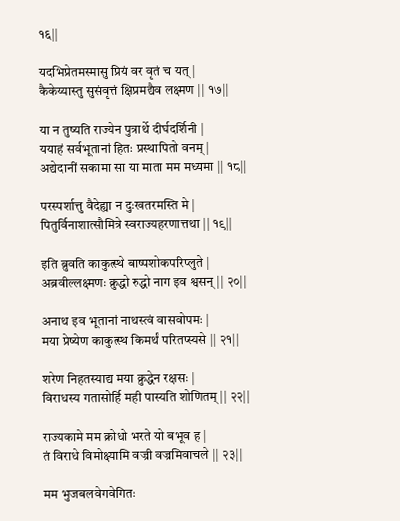१६||

यदभिप्रेतमस्मासु प्रियं वर वृतं च यत् |
कैकेय्यास्तु सुसंवृत्तं क्षिप्रमद्यैव लक्ष्मण || १७||

या न तुष्यति राज्येन पुत्रार्थे दीर्घदर्शिनी |
ययाहं सर्वभूतानां हितः प्रस्थापितो वनम् |
अद्येदानीं सकामा सा या माता मम मध्यमा || १८||

परस्पर्शात्तु वैदेह्या न दुःखतरमस्ति मे |
पितुर्विनाशात्सौमित्रे स्वराज्यहरणात्तथा || १९||

इति ब्रुवति काकुत्स्थे बाष्पशोकपरिप्लुते |
अब्रवील्लक्ष्मणः क्रुद्धो रुद्धो नाग इव श्वसन् || २०||

अनाथ इव भूतानां नाथस्त्वं वासवोपमः |
मया प्रेष्येण काकुत्स्थ किमर्थं परितप्स्यसे || २१||

शरेण निहतस्याद्य मया क्रुद्धेन रक्षसः |
विराधस्य गतासोर्हि मही पास्यति शोणितम् || २२||

राज्यकामे मम क्रोधो भरते यो बभूव ह |
तं विराधे विमोक्ष्यामि वज्री वज्रमिवाचले || २३||

मम भुजबलवेगवेगितः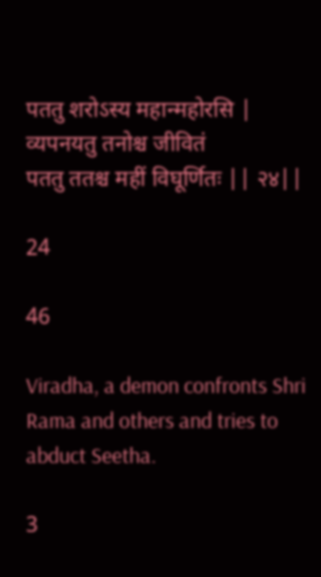पततु शरोऽस्य महान्महोरसि |
व्यपनयतु तनोश्च जीवितं
पततु ततश्च महीं विघूर्णितः || २४||

24

46

Viradha, a demon confronts Shri Rama and others and tries to abduct Seetha.

3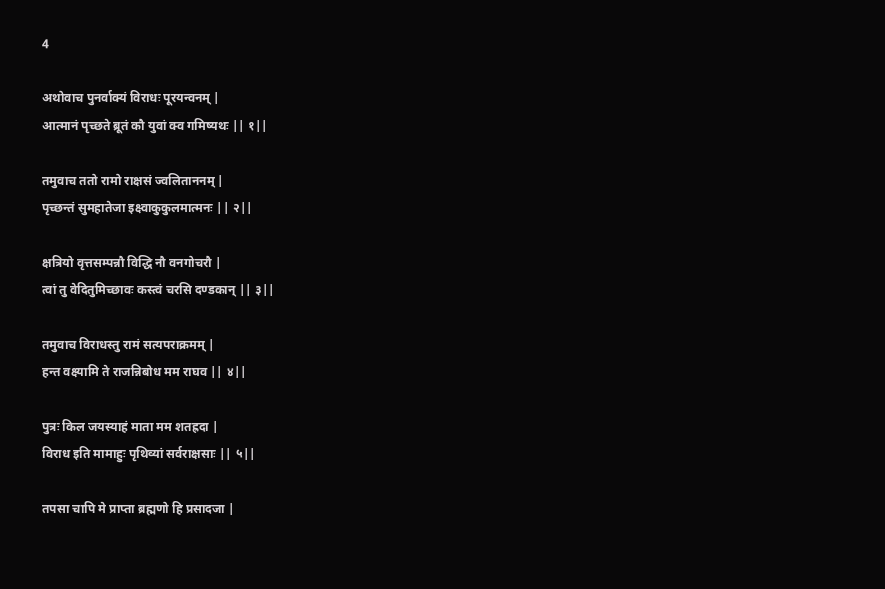4

अथोवाच पुनर्वाक्यं विराधः पूरयन्वनम् |
आत्मानं पृच्छते ब्रूतं कौ युवां क्व गमिष्यथः || १||

तमुवाच ततो रामो राक्षसं ज्वलिताननम् |
पृच्छन्तं सुमहातेजा इक्ष्वाकुकुलमात्मनः || २||

क्षत्रियो वृत्तसम्पन्नौ विद्धि नौ वनगोचरौ |
त्वां तु वेदितुमिच्छावः कस्त्वं चरसि दण्डकान् || ३||

तमुवाच विराधस्तु रामं सत्यपराक्रमम् |
हन्त वक्ष्यामि ते राजन्निबोध मम राघव || ४||

पुत्रः किल जयस्याहं माता मम शतह्रदा |
विराध इति मामाहुः पृथिव्यां सर्वराक्षसाः || ५||

तपसा चापि मे प्राप्ता ब्रह्मणो हि प्रसादजा |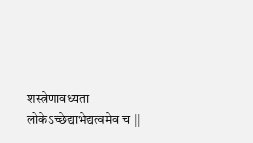शस्त्रेणावध्यता लोकेऽच्छेद्याभेद्यत्वमेव च ||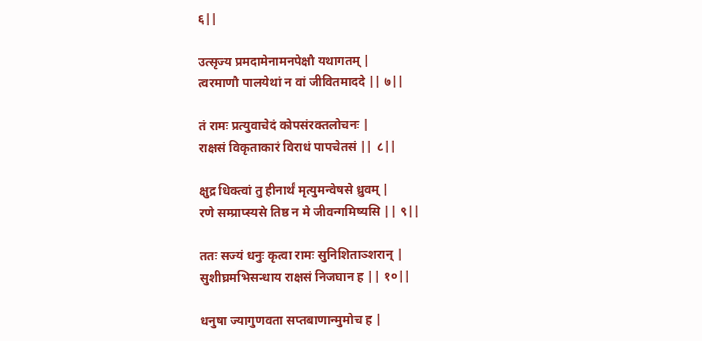६||

उत्सृज्य प्रमदामेनामनपेक्षौ यथागतम् |
त्वरमाणौ पालयेथां न वां जीवितमाददे || ७||

तं रामः प्रत्युवाचेदं कोपसंरक्तलोचनः |
राक्षसं विकृताकारं विराधं पापचेतसं || ८||

क्षुद्र धिक्त्वां तु हीनार्थं मृत्युमन्वेषसे ध्रुवम् |
रणे सम्प्राप्स्यसे तिष्ठ न मे जीवन्गमिष्यसि || ९||

ततः सज्यं धनुः कृत्वा रामः सुनिशिताञ्शरान् |
सुशीघ्रमभिसन्धाय राक्षसं निजघान ह || १०||

धनुषा ज्यागुणवता सप्तबाणान्मुमोच ह |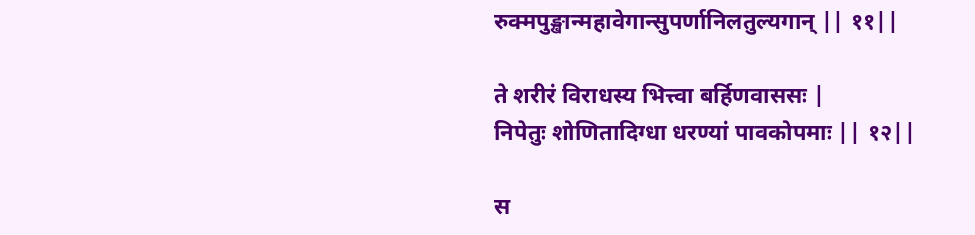रुक्मपुङ्खान्महावेगान्सुपर्णानिलतुल्यगान् || ११||

ते शरीरं विराधस्य भित्त्वा बर्हिणवाससः |
निपेतुः शोणितादिग्धा धरण्यां पावकोपमाः || १२||

स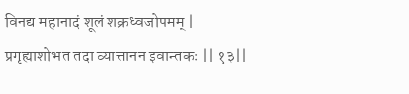विनद्य महानादं शूलं शक्रध्वजोपमम् |
प्रगृह्याशोभत तदा व्यात्तानन इवान्तकः || १३||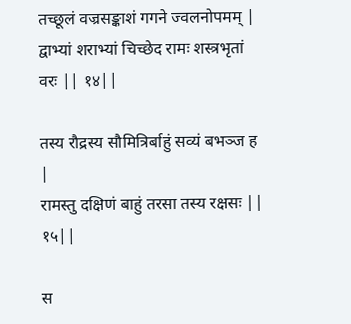तच्छूलं वज्रसङ्काशं गगने ज्वलनोपमम् |
द्वाभ्यां शराभ्यां चिच्छेद रामः शस्त्रभृतां वरः || १४||

तस्य रौद्रस्य सौमित्रिर्बाहुं सव्यं बभञ्ज ह |
रामस्तु दक्षिणं बाहुं तरसा तस्य रक्षसः || १५||

स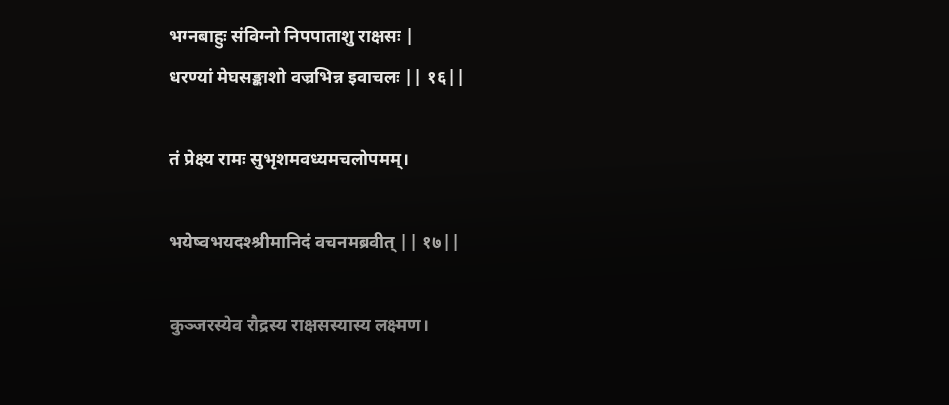भग्नबाहुः संविग्नो निपपाताशु राक्षसः |
धरण्यां मेघसङ्काशो वज्रभिन्न इवाचलः || १६||

तं प्रेक्ष्य रामः सुभृशमवध्यमचलोपमम्।

भयेष्वभयदश्श्रीमानिदं वचनमब्रवीत् || १७||

कुञ्जरस्येव रौद्रस्य राक्षसस्यास्य लक्ष्मण।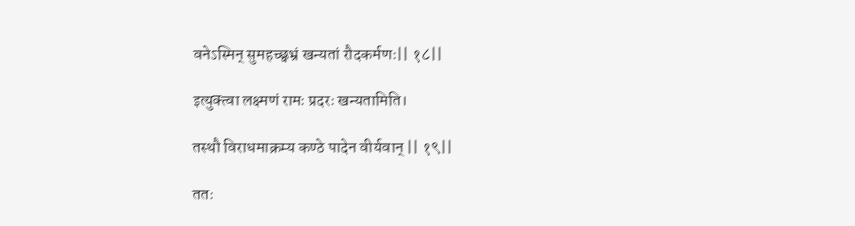वनेऽस्मिन् सुमहच्छ्वभ्रं खन्यतां रौदकर्मणः|| १८||

इत्युक्त्वा लक्ष्मणं रामः प्रदरः खन्यतामिति।

तस्थौ विराधमाक्रम्य कण्ठे पादेन वीर्यवान् || १९||

ततः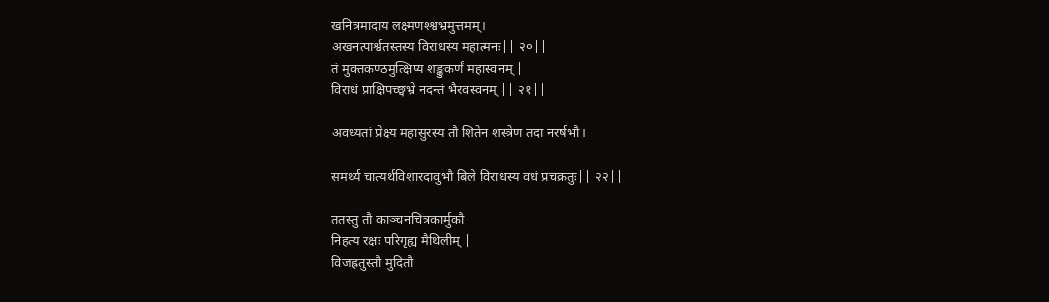खनित्रमादाय लक्ष्मणश्श्वभ्रमुत्तमम्।
अखनत्पार्श्वतस्तस्य विराधस्य महात्मनः|| २०||
तं मुक्तकण्ठमुत्क्षिप्य शङ्कुकर्णं महास्वनम् |
विराधं प्राक्षिपच्छ्वभ्रे नदन्तं भैरवस्वनम् || २१||

अवध्यतां प्रेक्ष्य महासुरस्य तौ शितेन शस्त्रेण तदा नरर्षभौ।

समर्थ्य चात्यर्थविशारदावुभौ बिले विराधस्य वधं प्रचक्रतुः|| २२||

ततस्तु तौ काञ्चनचित्रकार्मुकौ
निहत्य रक्षः परिगृह्य मैथिलीम् |
विजह्रतुस्तौ मुदितौ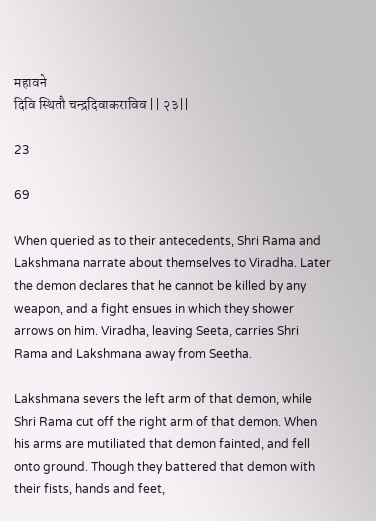महावने
दिवि स्थितौ चन्द्रदिवाकराविव || २३||

23

69

When queried as to their antecedents, Shri Rama and Lakshmana narrate about themselves to Viradha. Later the demon declares that he cannot be killed by any weapon, and a fight ensues in which they shower arrows on him. Viradha, leaving Seeta, carries Shri Rama and Lakshmana away from Seetha.

Lakshmana severs the left arm of that demon, while Shri Rama cut off the right arm of that demon. When his arms are mutiliated that demon fainted, and fell onto ground. Though they battered that demon with their fists, hands and feet,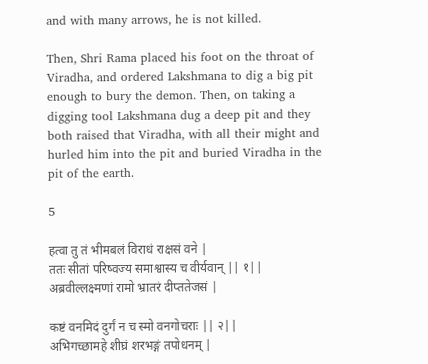and with many arrows, he is not killed.

Then, Shri Rama placed his foot on the throat of Viradha, and ordered Lakshmana to dig a big pit enough to bury the demon. Then, on taking a digging tool Lakshmana dug a deep pit and they both raised that Viradha, with all their might and hurled him into the pit and buried Viradha in the pit of the earth.

5

हत्वा तु तं भीमबलं विराधं राक्षसं वने |
ततः सीतां परिष्वज्य समाश्वास्य च वीर्यवान् || १||
अब्रवील्लक्ष्मणां रामो भ्रातरं दीप्ततेजसं |

कष्टं वनमिदं दुर्गं न च स्मो वनगोचराः || २||
अभिगच्छामहे शीघ्रं शरभङ्गं तपोधनम् |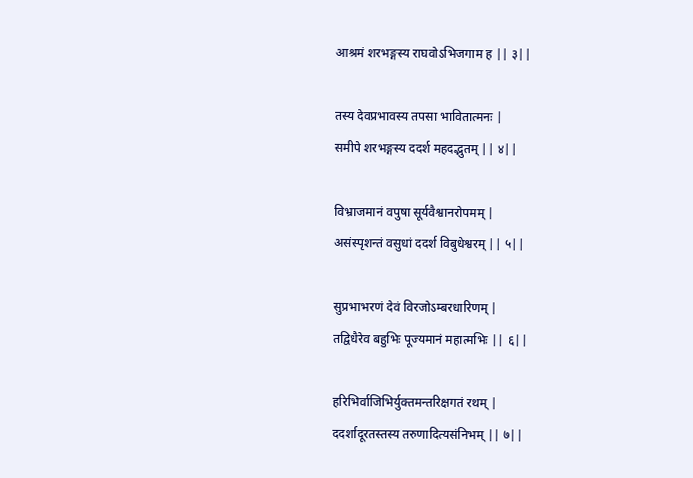आश्रमं शरभङ्गस्य राघवोऽभिजगाम ह || ३||

तस्य देवप्रभावस्य तपसा भावितात्मनः |
समीपे शरभङ्गस्य ददर्श महदद्भुतम् || ४||

विभ्राजमानं वपुषा सूर्यवैश्वानरोपमम् |
असंस्पृशन्तं वसुधां ददर्श विबुधेश्वरम् || ५||

सुप्रभाभरणं देवं विरजोऽम्बरधारिणम् |
तद्विधैरेव बहुभिः पूज्यमानं महात्मभिः || ६||

हरिभिर्वाजिभिर्युक्तमन्तरिक्षगतं रथम् |
ददर्शादूरतस्तस्य तरुणादित्यसंनिभम् || ७||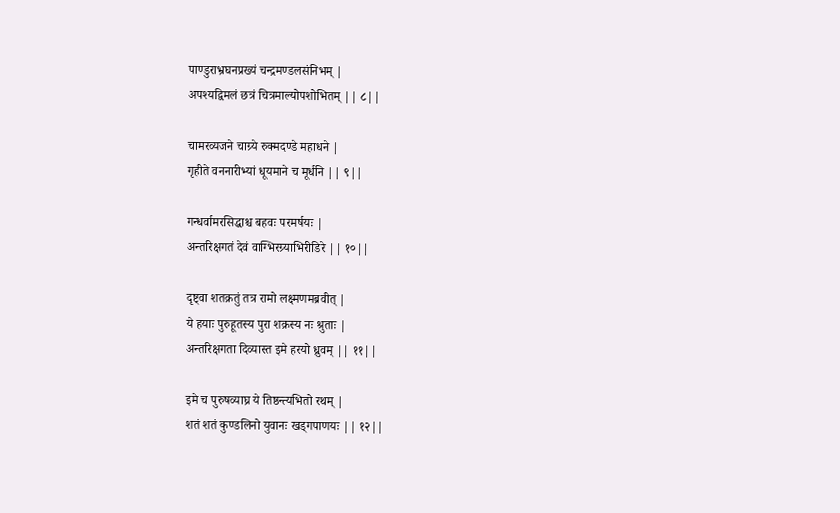पाण्डुराभ्रघनप्रख्यं चन्द्रमण्डलसंनिभम् |
अपश्यद्विमलं छत्रं चित्रमाल्योपशोभितम् || ८||

चामरव्यजने चाग्र्ये रुक्मदण्डे महाधने |
गृहीते वननारीभ्यां धूयमाने च मूर्धनि || ९||

गन्धर्वामरसिद्धाश्च बहवः परमर्षयः |
अन्तरिक्षगतं देवं वाग्भिरग्र्याभिरीडिरे || १०||

दृष्ट्वा शतक्रतुं तत्र रामो लक्ष्मणमब्रवीत् |
ये हयाः पुरुहूतस्य पुरा शक्रस्य नः श्रुताः |
अन्तरिक्षगता दिव्यास्त इमे हरयो ध्रुवम् || ११||

इमे च पुरुषव्याघ्र ये तिष्ठन्त्यभितो रथम् |
शतं शतं कुण्डलिनो युवानः खड्गपाणयः || १२||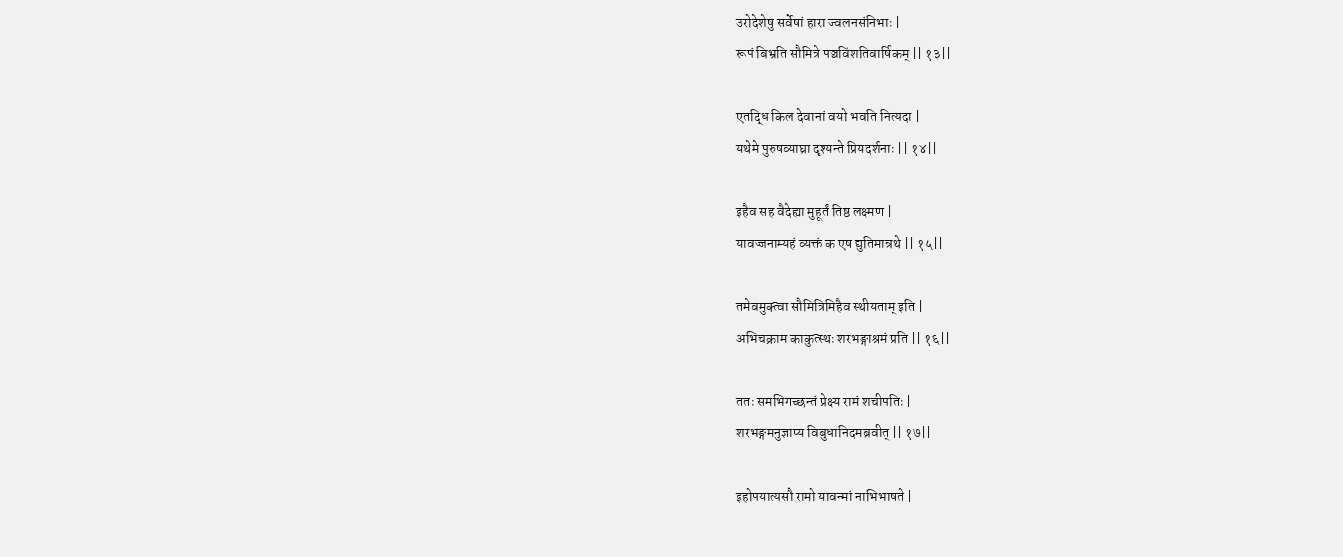उरोदेशेषु सर्वेषां हारा ज्वलनसंनिभाः |
रूपं बिभ्रति सौमित्रे पञ्चविंशतिवार्षिकम् || १३||

एतद्धि किल देवानां वयो भवति नित्यदा |
यथेमे पुरुषव्याघ्रा दृश्यन्ते प्रियदर्शनाः || १४||

इहैव सह वैदेह्या मुहूर्तं तिष्ठ लक्ष्मण |
यावज्जनाम्यहं व्यक्तं क एष द्युतिमान्रथे || १५||

तमेवमुक्त्वा सौमित्रिमिहैव स्थीयताम् इति |
अभिचक्राम काकुत्स्थः शरभङ्गाश्रमं प्रति || १६||

ततः समभिगच्छन्तं प्रेक्ष्य रामं शचीपतिः |
शरभङ्गमनुज्ञाप्य विबुधानिदमब्रवीत् || १७||

इहोपयात्यसौ रामो यावन्मां नाभिभाषते |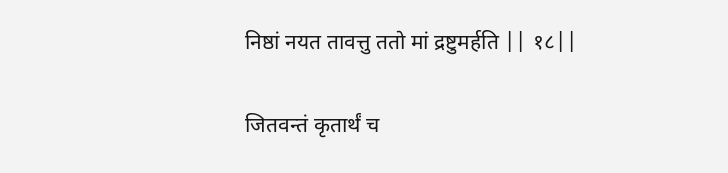निष्ठां नयत तावत्तु ततो मां द्रष्टुमर्हति || १८||

जितवन्तं कृतार्थं च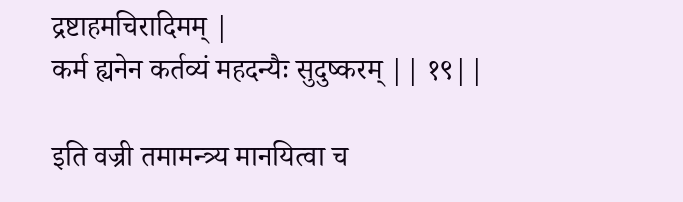द्रष्टाहमचिरादिमम् |
कर्म ह्यनेन कर्तव्यं महदन्यैः सुदुष्करम् || १९||

इति वज्री तमामन्त्र्य मानयित्वा च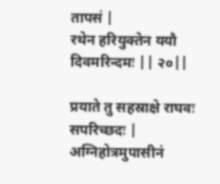तापसं |
रथेन हरियुक्तेन ययौ दिवमरिन्दमः || २०||

प्रयाते तु सहस्राक्षे राघवः सपरिच्छदः |
अग्निहोत्रमुपासीनं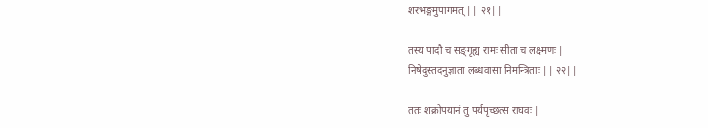शरभङ्गमुपागमत् || २१||

तस्य पादौ च सङ्गृह्य रामः सीता च लक्ष्मणः |
निषेदुस्तदनुज्ञाता लब्धवासा निमन्त्रिताः || २२||

ततः शक्रोपयानं तु पर्यपृच्छत्स राघवः |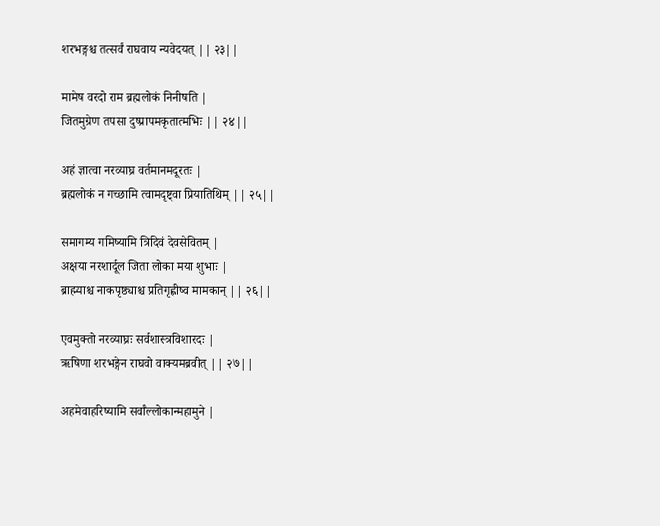शरभङ्गश्च तत्सर्वं राघवाय न्यवेदयत् || २३||

मामेष वरदो राम ब्रह्मलोकं निनीषति |
जितमुग्रेण तपसा दुष्प्रापमकृतात्मभिः || २४||

अहं ज्ञात्वा नरव्याघ्र वर्तमानमदूरतः |
ब्रह्मलोकं न गच्छामि त्वामदृष्ट्वा प्रियातिथिम् || २५||

समागम्य गमिष्यामि त्रिदिवं देवसेवितम् |
अक्षया नरशार्दूल जिता लोका मया शुभाः |
ब्राह्म्याश्च नाकपृष्ठ्याश्च प्रतिगृह्णीष्व मामकान् || २६||

एवमुक्तो नरव्याघ्रः सर्वशास्त्रविशारदः |
ऋषिणा शरभङ्गेन राघवो वाक्यमब्रवीत् || २७||

अहमेवाहरिष्यामि सर्वाँल्लोकान्महामुने |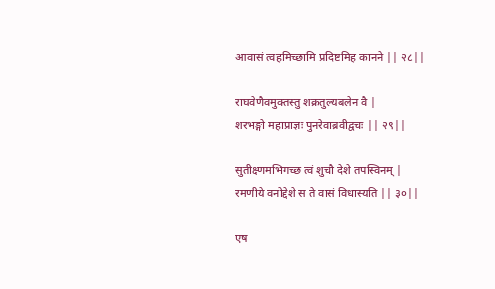आवासं त्वहमिच्छामि प्रदिष्टमिह कानने || २८||

राघवेणैवमुक्तस्तु शक्रतुल्यबलेन वै |
शरभङ्गो महाप्राज्ञः पुनरेवाब्रवीद्वचः || २९||

सुतीक्ष्णमभिगच्छ त्वं शुचौ देशे तपस्विनम् |
रमणीये वनोद्देशे स ते वासं विधास्यति || ३०||

एष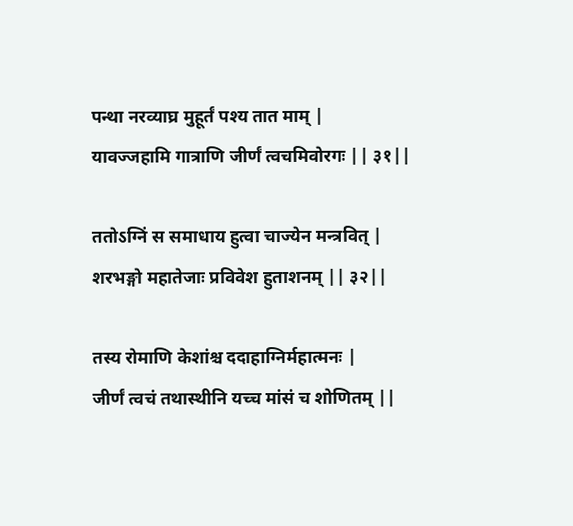पन्था नरव्याघ्र मुहूर्तं पश्य तात माम् |
यावज्जहामि गात्राणि जीर्णं त्वचमिवोरगः || ३१||

ततोऽग्निं स समाधाय हुत्वा चाज्येन मन्त्रवित् |
शरभङ्गो महातेजाः प्रविवेश हुताशनम् || ३२||

तस्य रोमाणि केशांश्च ददाहाग्निर्महात्मनः |
जीर्णं त्वचं तथास्थीनि यच्च मांसं च शोणितम् ||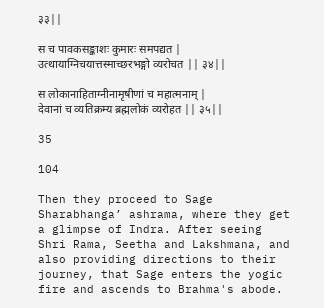३३||

स च पावकसङ्काशः कुमारः समपद्यत |
उत्थायाग्निचयात्तस्माच्छरभङ्गो व्यरोचत || ३४||

स लोकानाहिताग्नीनामृषीणां च महात्मनाम् |
देवानां च व्यतिक्रम्य ब्रह्मलोकं व्यरोहत || ३५||

35

104

Then they proceed to Sage Sharabhanga’ ashrama, where they get a glimpse of Indra. After seeing Shri Rama, Seetha and Lakshmana, and also providing directions to their journey, that Sage enters the yogic fire and ascends to Brahma's abode.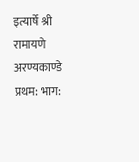इत्यार्षे श्री रामायणे अरण्यकाण्डे प्रथम: भाग: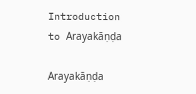Introduction to Arayakāṇḍa

Arayakāṇḍa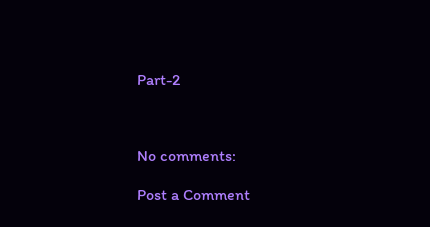Part-2



No comments:

Post a Comment